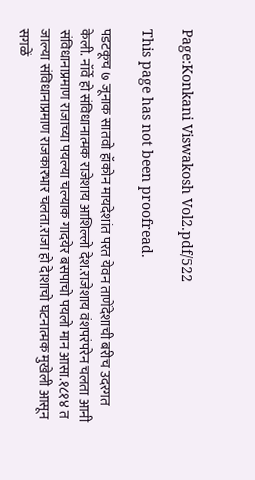Page:Konkani Viswakosh Vol2.pdf/522

This page has not been proofread.

पडटकूच ७ जूनाक सातवो हॉकोन मायदेशांत परत येवन ताणेंदेशाची बरीच उदरगत केली. नॉर्वे हो संविधानात्मक राजेशाय आशिल्लो देश.राजेशाय वंशपरंपरेन चलता आनी संविधानाप्रमाण राजाच्या पयल्या चल्याक गादयेर बसपाचो पयलो मान आसा.१८१४ त जाल्या संविधानाप्रमाण राजकारभार चलता.राजा हो देाशाचो घटनात्मक मुखेली आसून सगळें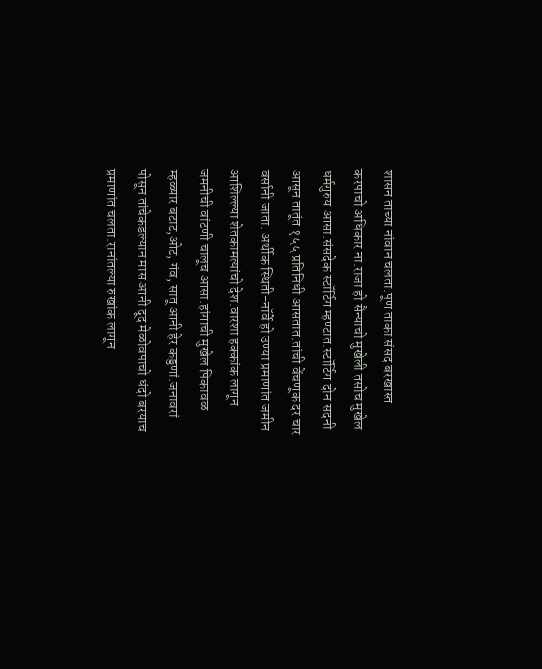शासन ताच्या नांवान चलता.पूण ताका संसद बरखास्त करपाचो अधिकार ना.राजा हो सैन्याचो मुखेली तसोच मुखेल धर्मगुरुय आसा.संसदेक स्टॉर्टिग म्हण्टात.स्टॉर्टिग दोन सदनी आसून तातूंत १५५ प्रतिनिधी आसतात.तांची वेंचणूक दर चार वर्सानी जाता. अर्थीक स्थिती-नॉर्वे हो उण्या प्रमाणांत जमीन आशिल्ल्या शेतकामत्यांचो देश.वारशा हक्कांक लागून जमनीची वांटणी चालूच आसा.हांगाची मुखेल पिकावळ म्हळ्यार बटाट,ओट, गंव, सातू आनी हेर कड्डणां.जनावरां पोसून तांचेकडल्यान मास आनी दूद मेळोवपाचो धंदो बरयाच प्रमाणांत चलता.रानांतल्या रुखांक लागून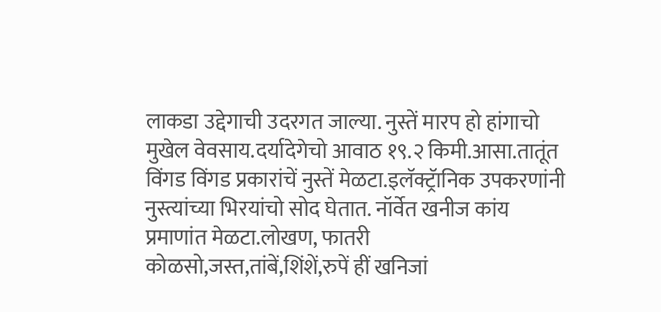लाकडा उद्देगाची उदरगत जाल्या. नुस्तें मारप हो हांगाचो मुखेल वेवसाय.दर्यादेगेचो आवाठ १९.२ किमी.आसा.तातूंत विंगड विंगड प्रकारांचें नुस्तें मेळटा.इलॅक्ट्रॅानिक उपकरणांनी नुस्त्यांच्या भिरयांचो सोद घेतात. नॉर्वेत खनीज कांय प्रमाणांत मेळटा.लोखण, फातरी कोळसो,जस्त,तांबें,शिंशें,रुपें हीं खनिजां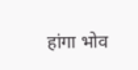हांगा भोव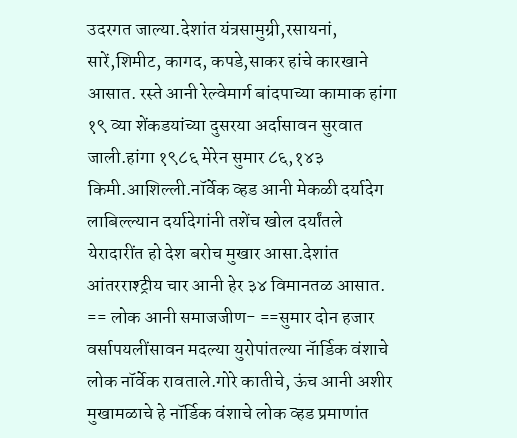उदरगत जाल्या.देशांत यंत्रसामुग्री,रसायनां, सारें,शिमीट, कागद, कपडे,साकर हांचे कारखाने आसात. रस्ते आनी रेल्वेमार्ग बांदपाच्या कामाक हांगा १९ व्या शेंकडयांच्या दुसरया अर्दासावन सुरवात जाली.हांगा १९८६ मेरेन सुमार ८६,१४३ किमी.आशिल्ली.नॉर्वेक व्हड आनी मेकळी दर्यादेग लाबिल्ल्यान दर्यादेगांनी तशेंच खोल दर्यांतले येरादारींत हो देश बरोच मुखार आसा.देशांत आंतरराश्ट्रीय चार आनी हेर ३४ विमानतळ आसात. == लोक आनी समाजजीण- ==सुमार दोन हजार वर्सापयलींसावन मदल्या युरोपांतल्या नॅार्डिक वंशाचे लोक नॉर्वेक रावताले.गोरे कातीचे, ऊंच आनी अशीर मुखामळाचे हे नॉर्डिक वंशाचे लोक व्हड प्रमाणांत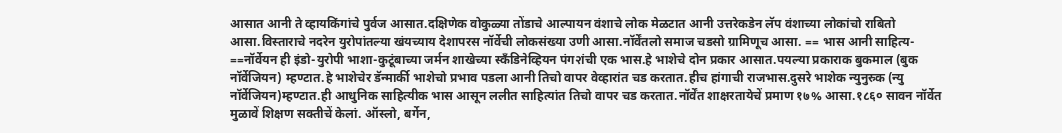आसात आनी ते व्हायकिंगांचे पुर्वज आसात.दक्षिणेक वोकुळ्या तोंडाचे आल्पायन वंशाचे लोक मेळटात आनी उत्तरेकडेन लॅप वंशाच्या लोकांचो राबितो आसा.विस्ताराचे नदरेन युरोपांतल्या खंयच्याय देशापरस नॉर्वेची लोकसंख्या उणी आसा.नॉर्वेंतलो समाज चडसो ग्रामिणूच आसा. == भास आनी साहित्य- ==नॉर्वेयन ही इंडो-युरोपी भाशा-कुटूंबाच्या जर्मन शाखेच्या स्कँडिनेव्हियन पंग२ांची एक भास.हे भाशेचे दोन प्रकार आसात.पयल्या प्रकाराक बुकमाल (बुक नॉर्वेजियन) म्हण्टात.हे भाशेचेर डॅन्मार्की भाशेचो प्रभाव पडला आनी तिचो वापर वेव्हारांत चड करतात.हीच हांगाची राजभास.दुसरे भाशेक न्युनुस्र्क (न्यु नॉर्वेजियन)म्हण्टात.ही आधुनिक साहित्यीक भास आसून ललीत साहित्यांत तिचो वापर चड करतात.नॉर्वेंत शाक्षरतायेचें प्रमाण १७% आसा.१८६० सावन नॉर्वेत मुळावें शिक्षण सक्तीचें केलां. ऑस्लो, बर्गेन,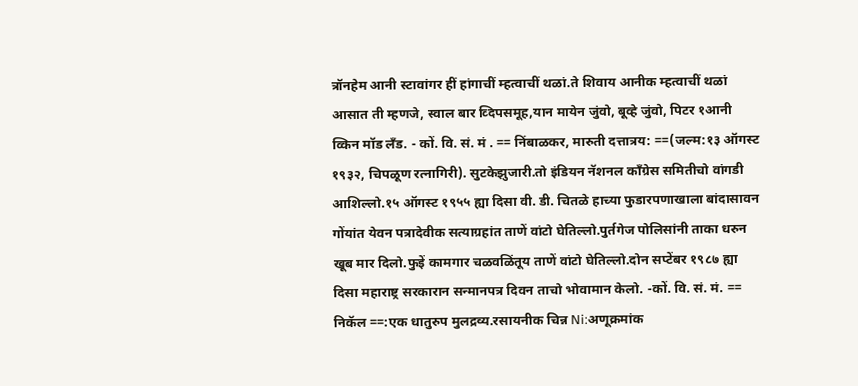त्रॉनहेम आनी स्टावांगर हीं हांगाचीं म्हत्वाचीं थळां.ते शिवाय आनीक म्हत्वाचीं थळां आसात ती म्हणजे, स्वाल बार व्दिपसमूह,यान मायेन जुंवो, बूव्हे जुंवो, पिटर १आनी व्किन मॉड लँड. - कों. वि. सं. मं . == निंबाळकर, मारुती दत्तात्रय: ==(जल्म:१३ ऑगस्ट १९३२, चिपळूण रत्नागिरी). सुटकेझुजारी.तो इंडियन नॅशनल काँग्रेस समितीचो वांगडी आशिल्लो.१५ ऑगस्ट १९५५ ह्या दिसा वी. डी. चितळे हाच्या फुडारपणाखाला बांदासावन गोंयांत येवन पत्रादेवीक सत्याग्रहांत ताणें वांटो घेतिल्लो.पुर्तगेज पोलिसांनी ताका धरुन खूब मार दिलो.फुइें कामगार चळवळिंतूय ताणें वांटो घेतिल्लो.दोन सप्टेंबर १९८७ ह्या दिसा महाराष्ट्र सरकारान सन्मानपत्र दिवन ताचो भोवामान केलो. -कों. वि. सं. मं. == निकॅल ==:एक धातुरुप मुलद्रव्य.रसायनीक चिन्न Ni:अणूक्रमांक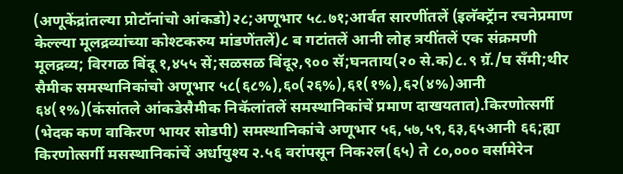(अणूकेंद्रांतल्या प्रोटॉनांचो आंकडो)२८;अणूभार ५८.७१;आर्वत सारणींतलें (इलॅक्ट्रॅान रचनेप्रमाण केल्ल्या मूलद्रव्यांच्या कोश्टकरुय मांडणेंतलें)८ ब गटांतलें आनी लोह त्रयींतलें एक संक्रमणी मूलद्रव्य; विरगळ बिंदू १,४५५ सें;सळसळ बिंदू२,९०० सॅ;घनताय(२० से.क)८.९ ग्रॅ./घ सँमी;थीर सैमीक समस्थानिकांचो अणूभार ५८(६८%),६०(२६%),६१(१%),६२(४%)आनी ६४(१%)(कंसांतले आंकडेसैमीक निकॅलांतलें समस्थानिकांचें प्रमाण दाखयतात).किरणोत्सर्गी (भेदक कण वाकिरण भायर सोडपी) समस्थानिकांचे अणूभार ५६,५७,५९,६३,६५आनी ६६;ह्या किरणोत्सर्गी मसस्थानिकांचें अर्धायुश्य २.५६ वरांपसून निक२ल(६५) ते ८०,००० वर्सामेरेन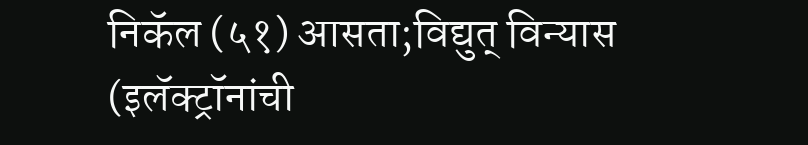निकॅल (५१) आसता;विद्युत् विन्यास (इलॅक्ट्रॉनांची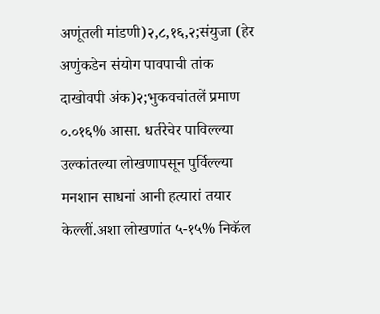अणूंतली मांडणी)२,८,१६,२;संयुजा (हेर अणुंकडेन संयोग पावपाची तांक दाखोवपी अंक)२;भुकवचांतलें प्रमाण ०.०१६% आसा. धर्तरेचेर पाविल्ल्या उल्कांतल्या लोखणापसून पुर्विल्ल्या मनशान साधनां आनी हत्यारां तयार केल्लीं.अशा लोखणांत ५-१५% निकॅल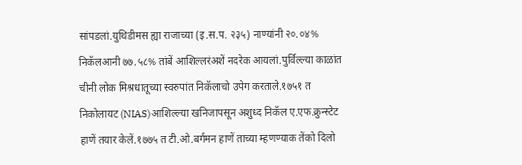सांपडलां.युथिडीमस ह्या राजाच्या (इ.स.प. २३५) नाण्यांनी २०.०४% निकॅलआनी ७७.५८% तांबें आशिल्लरंअशें नदरेक आयलां.पुर्विल्ल्या काळांत चीनी लोक मिश्रधातूच्या स्वरुपांत निकॅलाचो उपेग करताले.१७५१ त निकोलायट (NIAS)आशिल्ल्या खनिजापसून अशुध्द निकॅल ए.एफ.क्रुन्स्टेट हाणें तयार केलें.१७७५ त टी.ओ.बर्गमन हाणें ताच्या म्हणण्याक तेंको दिलो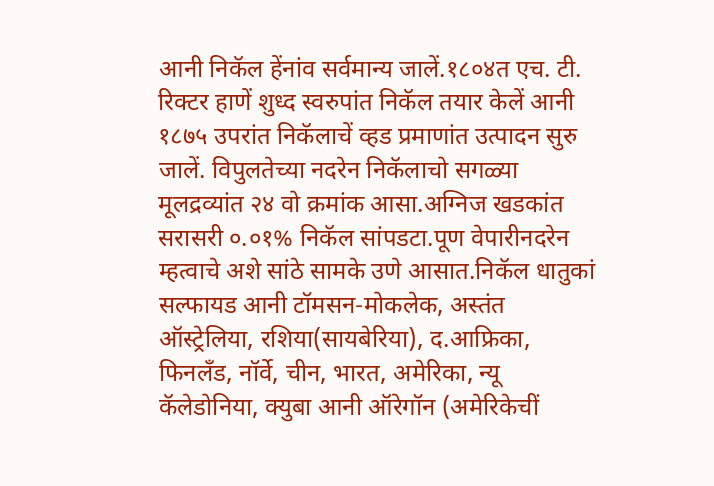आनी निकॅल हेंनांव सर्वमान्य जालें.१८०४त एच. टी. रिक्टर हाणें शुध्द स्वरुपांत निकॅल तयार केलें आनी १८७५ उपरांत निकॅलाचें व्हड प्रमाणांत उत्पादन सुरु जालें. विपुलतेच्या नदरेन निकॅलाचो सगळ्या मूलद्रव्यांत २४ वो क्रमांक आसा.अग्निज खडकांत सरासरी ०.०१% निकॅल सांपडटा.पूण वेपारीनदरेन म्हत्वाचे अशे सांठे सामके उणे आसात.निकॅल धातुकां सल्फायड आनी टॉमसन-मोकलेक, अस्तंत ऑस्ट्रेलिया, रशिया(सायबेरिया), द.आफ्रिका, फिनलँड, नॉर्वे, चीन, भारत, अमेरिका, न्यू कॅलेडोनिया, क्युबा आनी ऑरेगॉन (अमेरिकेचीं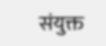संयुक्त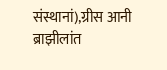संस्थानां),ग्रीस आनी ब्राझीलांत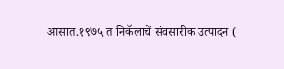आसात.१९७५ त निकॅलाचें संवसारीक उत्पादन (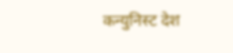कन्युनिस्ट देश